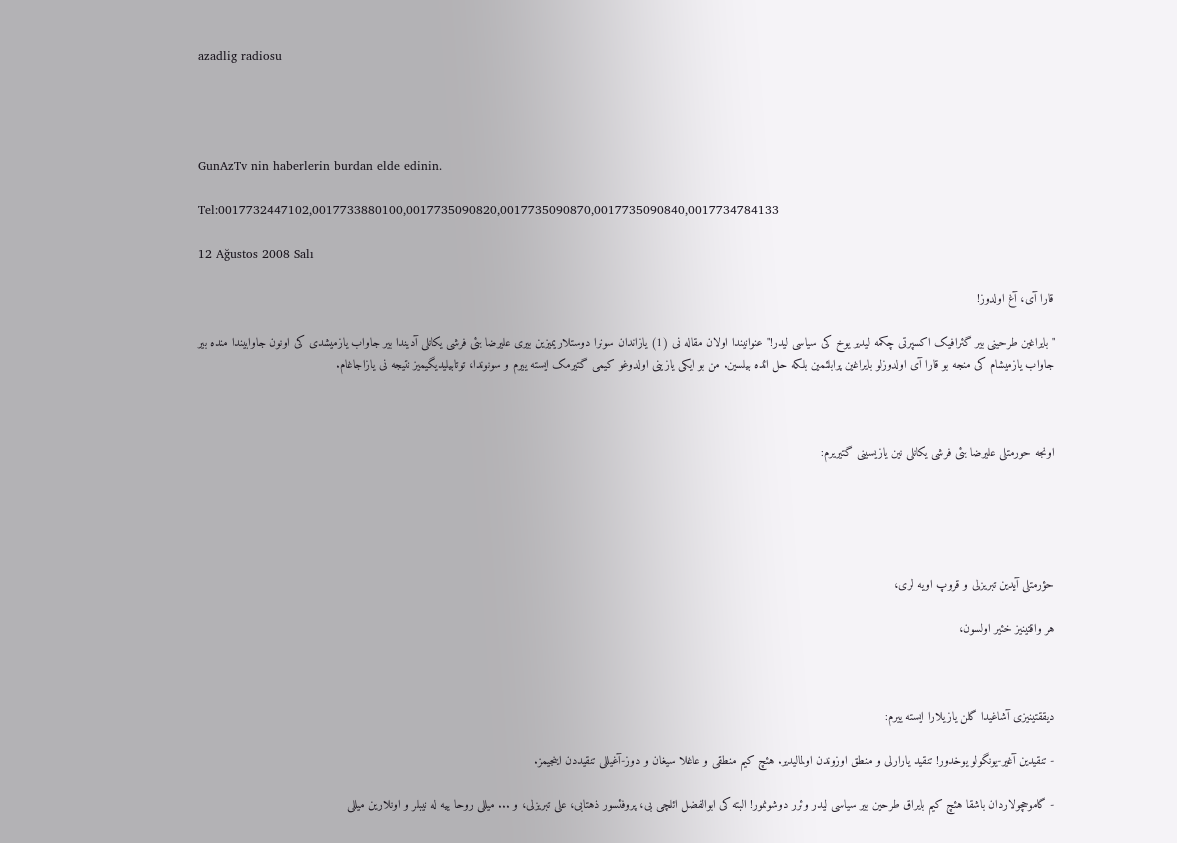azadlig radiosu




GunAzTv nin haberlerin burdan elde edinin.

Tel:0017732447102,0017733880100,0017735090820,0017735090870,0017735090840,0017734784133

12 Ağustos 2008 Salı

قارا آی، آغ اولدوز!

"بایراغین طرحینی بیر گئرافیک اکسپرتی چکمه لیدیر یوخ کی سیاسی لیدر!" عنوانیندا اولان مقاله نی (1) یازاندان سونرا دوستلاریمیزین بیری علیرضا بئی فرشی یکانلی آدیندا بیر جاواب یازمیشدی کی اونون جاوابیندا منده بیر جاواب یازمیشام کی منجه بو قارا آی اولدوزلو بایراغین پرابلئمین بلکه حل ائده بیلسین. من بو ایکی یازینی اولدوغو کیمی گتیرمک ایسته ییرم و سونوندا، توتابیلیدیگیمیز نتیجه نی یازاجاغام.



اونجه حورمتلی علیرضا بئی فرشی یکانلی نین یازیسینی گتیریرم:





حؤرمتلی آیدین تبریزلی و قروپ اویه لری،

هر واقتینیز خئیر اولسون،



دیققتینیزی آشاغیدا گلن یازیلارا ایسته ییرم:

- تنقیدین آغیر-یونگولو یوخدور! تنقید یارارلی و منطق اوزوندن اولمالیدیر. هئچ کیم منطقی و عاغلا سیغان و دوز-آغیللی تنقیددن اینجیمز.

- گاموحچولاردان باشقا هئچ کیم بایراق طرحین بیر سیاسی لیدر وئرر دوشونمور! البته کی ابوالفضل ائلچی بی، پروفئسور ذهتابی، علی تبریزلی، و ... میللی روحا ییه له نیبلر و اونلارین میللی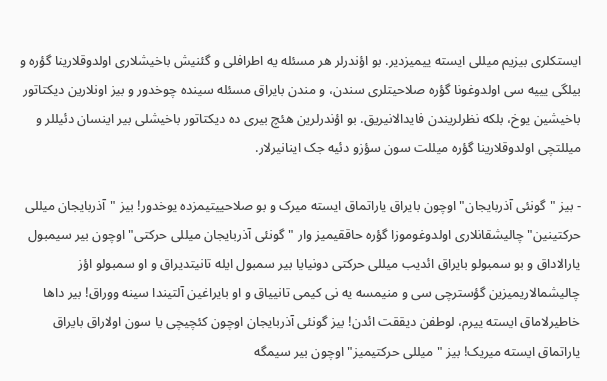ایستکلری بیزیم میللی ایسته ییمیزدیر. بو اؤندرلر هر مسئله یه اطرافلی و گئنیش باخیشلاری اولدوقلارینا گؤره و بیلگی یییه سی اولدوغونا گؤره صلاحیتلری سندن، و مندن بایراق مسئله سینده چوخدور و بیز اونلارین دیکتاتور باخیشین یوخ، بلکه نظرلریندن فایدالانیریق. بو اؤندرلرین هئچ بیری ده دیکتاتور باخیشلی بیر اینسان دئیللر و میللتچی اولدوقلارینا گؤره میللت سون سؤزو دئیه جک اینانیرلار.

- بیز "گونئی آذربایجان" اوچون بایراق یاراتماق ایسته میرک و بو صلاحییتیمزده یوخدور! بیز "آذربایجان میللی حرکتینین" چالیشقانلاری اولدوغوموزا گؤره حاققیمیز وار "گونئی آذربایجان میللی حرکتی" اوچون بیر سیمبول یارالاداق و بو سمبولو بایراق ائدیب میللی حرکتی دونیایا بیر سمبول ایله تانیتدیراق و او سمبولو اؤز چالیشمالاریمیزین گؤسترچی سی و منیمسه یه نی کیمی تانییاق و او بایراغین آلتیندا سینه ووراق! بیر داها خاطیرلاماق ایسته ییرم، لوطفن دیققت ائدن! بیز گونئی آذربایجان اوچون کئچیچی یا سون اولاراق بایراق یاراتماق ایسته میریک! بیز "میللی حرکتیمیز" اوچون بیر سیمگه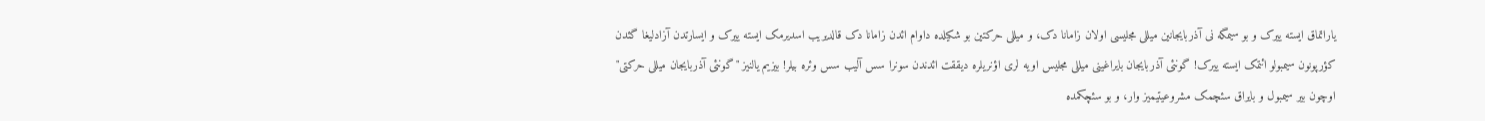یاراتماق ایسته ییرک و بو سیمگه نی آذربایجانین میللی مجلیسی اولان زامانا دک، و میللی حرکتین بو شکیلده داوام ائدن زامانا دک قالدیریب اسدیرمک ایسته ییرک و ایسارتدن آزادلیغا گئدن کؤرپونون سیمبولو ائتمک ایسته ییرک! گونئی آذربایجان بایراغینی میللی مجلیس اویه لری اؤنریلره دیققت ائدندن سونرا سس آلیب سس وئره بیلر! بیزیم یالنیز "گونئی آذربایجان میللی حرکتی" اوچون بیر سیمبول و بایراق سئچمک مشروعیتیمیز وار، و بو سئچکمده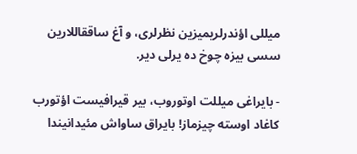میللی اؤندرلریمیزین نظرلری، و آغ ساققاللارین سسی بیزه چوخ ده یرلی دیر.

- بایراغی میللت اوتوروب، بیر قیرافیست اؤتورب کاغاد اوسته چیزماز! بایراق ساواش مئیدانیندا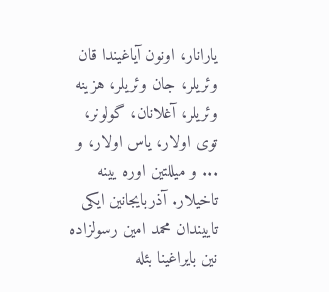یارانار، اونون آیاغیندا قان وئریلر، جان وئریلر، هزینه وئریلر، آغلانان، گولونر، توی اولار، یاس اولار، و ... و میللتین اوره یینه تاخیلار. آذربایجانین ایکی تاییندان محمد امین رسولزاده نین بایراغینا بئله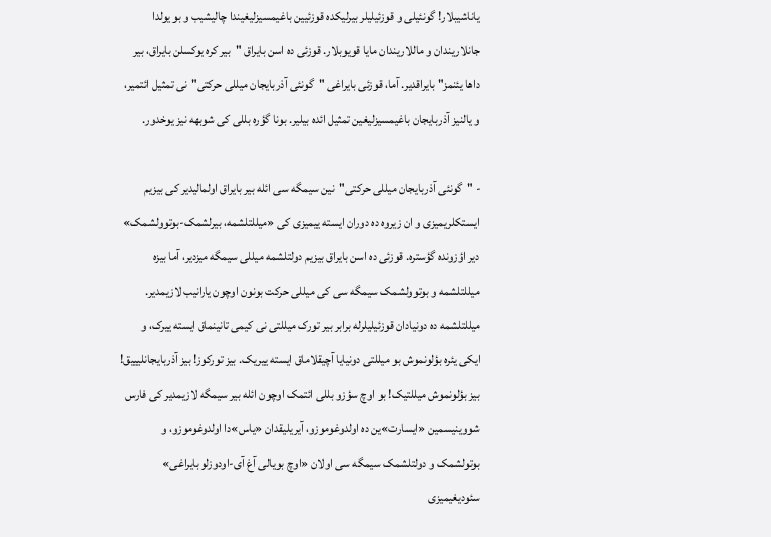یاناشیبلار! گونئیلی و قوزئیلیلر بیرلیکده قوزئیین باغیمسیزلیغیندا چالیشیب و بو یولدا جانلاریندان و ماللاریندان مایا قویوبلار. قوزئی ده اسن بایراق "بیر کره یوکسلن بایراق، بیر داها یئنمز" بایراقدیر. آما، قوزئی بایراغی "گونئی آذربایجان میللی حرکتی"نی تمثیل ائتمیر، و یالنیز آذربایجان باغیمسیزلیغین تمثیل ائده بیلیر. بونا گؤره بللی کی شوبهه نیز یوخدور.

- "گونئی آذربایجان میللی حرکتی"نین سیمگه سی ائله بیر بایراق اولمالیدیر کی بیزیم ایستکلریمیزی و ان زیروه ده دوران ایسته ییمیزی کی «میللتلشمه، بیرلشمک-بوتوولشمک» دیر اؤزونده گؤستره. قوزئی ده اسن بایراق بیزیم دولتلشمه میللی سیمگه میزدیر، آما بیزه میللتلشمه و بوتوولشمک سیمگه سی کی میللی حرکت بونون اوچون یارانیب لازیمدیر. میللتلشمه ده دونیادان قوزئیلیلرله برابر بیر تورک میللتی نی کیمی تانینماق ایسته ییرک، و ایکی یئره بؤلونموش بو میللتی دونیایا آچیقلاماق ایسته ییریک. بیز تورکوز! بیز آذربایجانلیییق! بیز بؤلونموش میللتیک! بو اوچ سؤزو بللی ائتمک اوچون ائله بیر سیمگه لازیمدیر کی فارس شووینیسمین «ایسارت»ین ده اولدوغوموزو، آیریلیقدان «یاس»دا اولدوغوموزو، و بوتولشمک و دولتلشمک سیمگه سی اولان «اوچ بویالی آغ آی-اودوزلو بایراغی» سئودیغیمیزی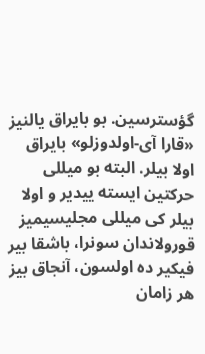گؤسترسین. بو بایراق یالنیز «قارا آی-اولدوزلو» بایراق اولا بیلر. البته بو میللی حرکتین ایسته ییدیر و اولا بیلر کی میللی مجلیسیمیز قورولاندان سونرا، باشقا بیر فیکیر ده اولسون، آنجاق بیز هر زامان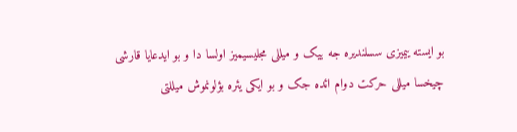بو ایسته ییمیزی سسلندیره جه ییک و میللی مجلیسیمیز اولسا دا و بو ایدعایا قارشی چیخسا میللی حرکت دوام ائده جک و بو ایکی یئره بؤلونموش میللتی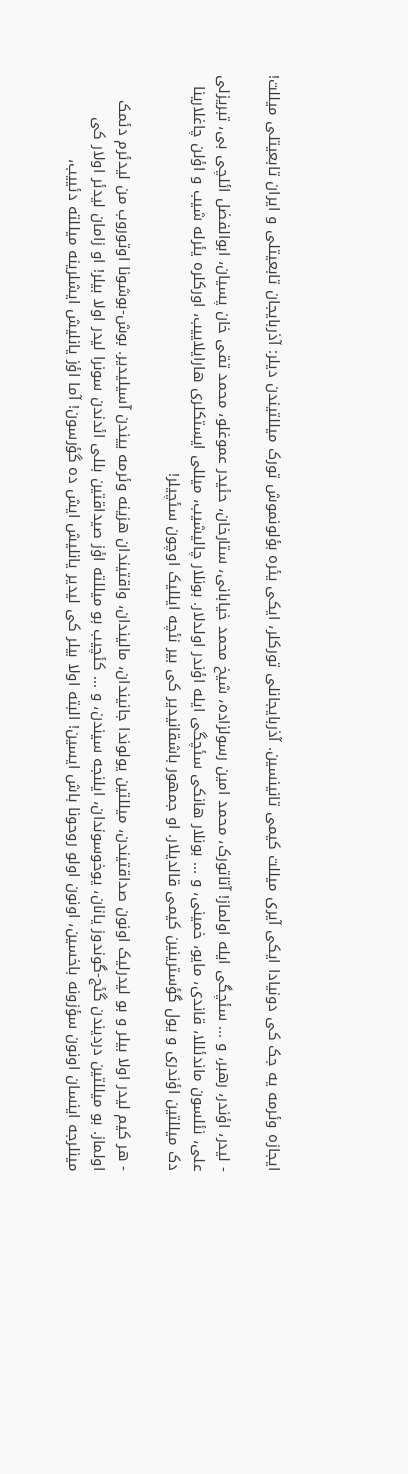ایجازه وئرمه یه جک کی دونیادا ایکی آیری میللت کیمی تانینسین. آذربایجانلی تورکلر، ایکی یئره بؤلونموش تورک میللتیندن دیلر: آذربایجان تابعیتلی و ایران تابعیتلی میللت!

- لیدر، اؤندر، رهبر، و ... سئچگی ایله اولماز! آتاتورک، محمد امین رسولزاده، شیخ محمد خیابانی، ستارخان، حئیدر عموغلو، محمد تقی خان پسیان، ابوالفضل ائلچی بی، تبریزلی علی، نئلسون ماندئللا، قاندی، مایو، خمینی، و ... بونلار هانکی سئچگی ایله اؤندر اولدلار. بونلار چالیشیب، میللی ایستکلری هارایلاییب، اورکلره یئرله شیب و اؤلن چاغلارینا دک میللتین اؤندری و یول گؤسترینین کیمی قالدیلار. او جمهور باشقانیدیر کی بیر نئچه ایللیک اوچون سئچیلر!

- هر کیم لیدر اولا بیلر و بو لیدرلیک اونون صداقتیندن، میللتین یولوندا جانیندان، مالیندان، واقتیندان هزینه وئرمه ییندن آسیلیدیر. بوش-بوشونا اوتوروب من لیدئرم دئمک اولماز. بو میللتین دردیندن گئج-گوندوز یانان، یوخوسوندان، ایلنجه سیندن، و ... کئچیب بو میللته اؤز صیداقتین بللی ائدندن سونرا لیدر اولا بیلر! او زامان لیدئر اولار کی مینلرجه اینسان اونون سؤزونه باخسین، اونون اولو روحونا باش ایسین! البته اولا بیلر کی لیدیر یانلیش ایش ده گؤرسون! آما اؤز یانلیش ایشلرینه میللته دئییب،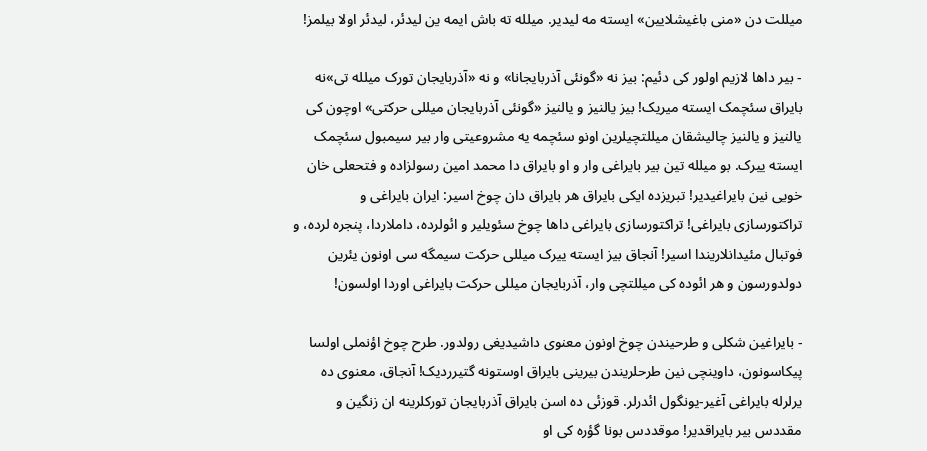میللت دن «منی باغیشلایین» ایسته مه لیدیر. میلله ته باش ایمه ین لیدئر، لیدئر اولا بیلمز!

- بیر داها لازیم اولور کی دئیم: بیز نه «گونئی آذربایجانا» و نه «آذربایجان تورک میلله تی»نه بایراق سئچمک ایسته میریک! بیز یالنیز و یالنیز «گونئی آذربایجان میللی حرکتی» اوچون کی یالنیز و یالنیز چالیشقان میللتچیلرین اونو سئچمه یه مشروعیتی وار بیر سیمبول سئچمک ایسته ییرک. بو میلله تین بیر بایراغی وار و او بایراق دا محمد امین رسولزاده و فتحعلی خان خویی نین بایراغیدیر! تبریزده ایکی بایراق هر بایراق دان چوخ اسیر: ایران بایراغی و تراکتورسازی بایراغی! تراکتورسازی بایراغی داها چوخ سئویلیر و ائولرده، داملاردا، پنجره لرده، و فوتبال مئیدانلاریندا اسیر! آنجاق بیز ایسته ییرک میللی حرکت سیمگه سی اونون یئرین دولدورسون و هر ائوده کی میللتچی وار، آذربایجان میللی حرکت بایراغی اوردا اولسون!

- بایراغین شکلی و طرحیندن چوخ اونون معنوی داشیدیغی رولدور. طرح چوخ اؤنملی اولسا پیکاسونون، داوینچی نین طرحلریندن بیرینی بایراق اوستونه گتیرردیک! آنجاق، معنوی ده یرلرله بایراغی آغیر-یونگول ائدرلر. قوزئی ده اسن بایراق آذربایجان تورکلرینه ان زنگین و مقددس بیر بایراقدیر! موقددس بونا گؤره کی او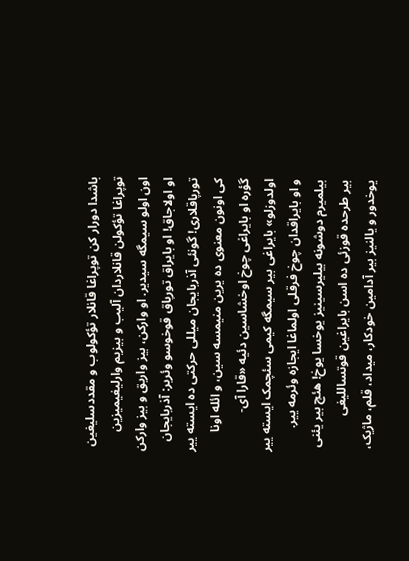باشدا دورار کن توپراغا قانلار تؤکولوب و مقددسلیغین توپراغا تؤکولن قانلاردان آلیب و بیزیم وارلیغیمیزین اون اولو سیمگه سیدیر. او وارکن، بیز واریق و بیز وارکن او اولاجاق! او بایراق تورپاق قوخوسو وئریر: آذربایجان تورپاقلاری! گونئی آذربایجان میللی حرکتی ده ایسته ییر کی اونون معنوی ده یرین منیمسه سین، و ائله اونا گؤره او بایراغی چوخ اوخشاسین دئیه «قارا آی-اولدوزلو» بایراغی بیر سیمگه کیمی سئچمک ایسته ییر و او بایراقدان چوخ فرقلی اولماغا ایجازه وئرمه ییر. بیلمیرم دوشونه بیلیرسینیز یوخسا یوخ! هئچ بیر یئنی بیر طرحده قوزئی ده اسن بایراغین قوتساللیغی یوخدور و یالنیز بیر آدامین خودکار، میداد، قلم، ماژیک،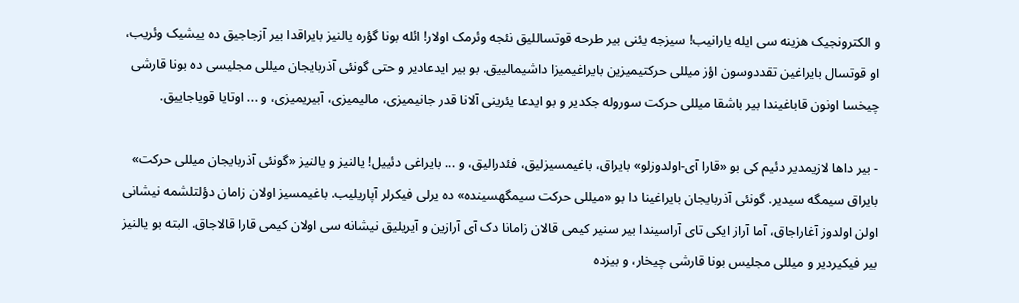و الکترونجیک هزینه سی ایله یارانیب! سیزجه یئنی بیر طرحه قوتساللیق نئجه وئرمک اولار! ائله بونا گؤره یالنیز بایراقدا بیر آزجاجیق ده ییشیک وئریب، او قوتسال بایراغین تقددوسون اؤز میللی حرکتیمیزین بایراغیمیزا داشیمالییق. بو بیر ایدعادیر و حتی گونئی آذربایجان میللی مجلیسی ده بونا قارشی چیخسا اونون قاباغیندا بیر باشقا میللی حرکت سوروله جکدیر و بو ایدعا یئرینی آلانا قدر جانیمیزی، مالیمیزی، آبیریمیزی، و ... اوتایا قویاجاییق.

- بیر داها لازیمدیر دئیم کی بو «قارا آی-اولدوزلو» بایراق، باغیمسیزلیق، فئدرالیق، و ... بایراغی دئییل! یالنیز و یالنیز «گونئی آذربایجان میللی حرکت» بایراق سیمگه سیدیر. گونئی آذربایجان بایراغینا دا بو «میللی حرکت سیمگهسینده» ده یرلی فیکرلر آپاریلیب. باغیمسیز اولان زامان دؤلتلشمه نیشانی اولن اولدوز آغاراجاق، آما آراز ایکی تای آراسیندا بیر سنیر کیمی قالان زامانا دک آی آرازین و آیریلیق نیشانه سی اولان کیمی قارا قالاجاق. البته بو یالنیز بیر فیکیردیر و میللی مجلیس بونا قارشی چیخار، و بیزده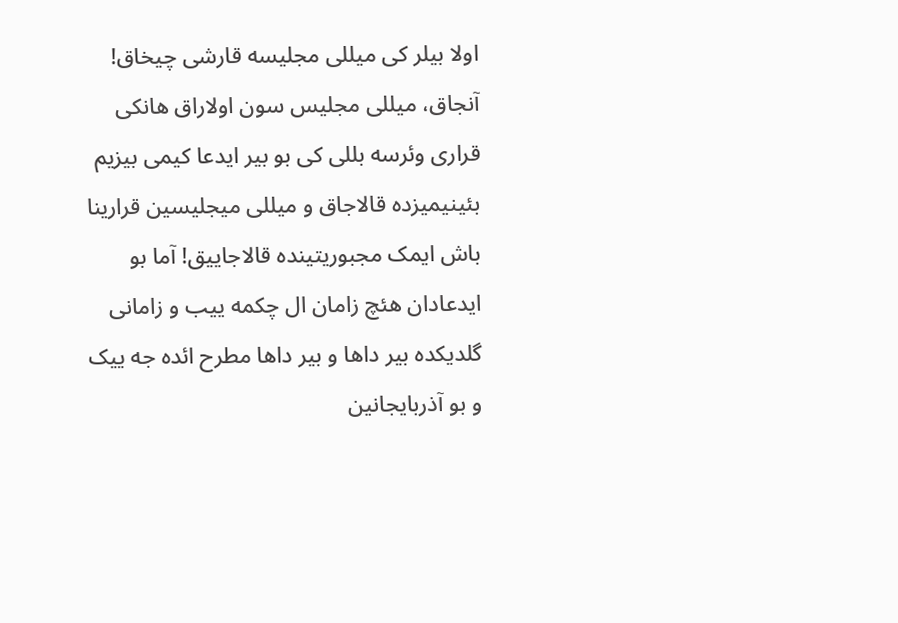اولا بیلر کی میللی مجلیسه قارشی چیخاق! آنجاق، میللی مجلیس سون اولاراق هانکی قراری وئرسه بللی کی بو بیر ایدعا کیمی بیزیم بئینیمیزده قالاجاق و میللی میجلیسین قرارینا باش ایمک مجبوریتینده قالاجاییق! آما بو ایدعادان هئچ زامان ال چکمه ییب و زامانی گلدیکده بیر داها و بیر داها مطرح ائده جه ییک و بو آذربایجانین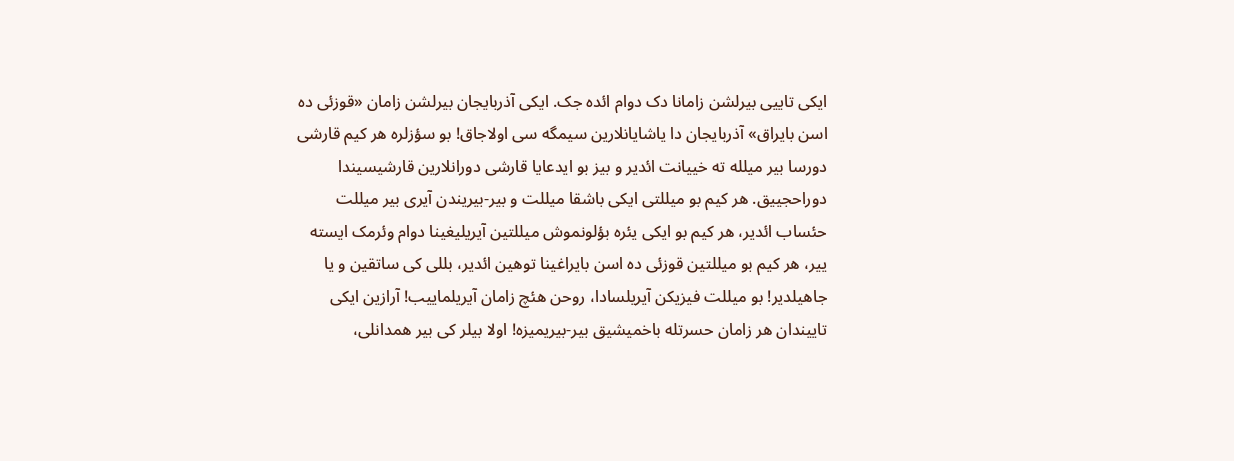ایکی تاییی بیرلشن زامانا دک دوام ائده جک. ایکی آذربایجان بیرلشن زامان «قوزئی ده اسن بایراق» آذربایجان دا یاشایانلارین سیمگه سی اولاجاق! بو سؤزلره هر کیم قارشی دورسا بیر میلله ته خییانت ائدیر و بیز بو ایدعایا قارشی دورانلارین قارشیسیندا دوراحجییق. هر کیم بو میللتی ایکی باشقا میللت و بیر-بیریندن آیری بیر میللت حئساب ائدیر، هر کیم بو ایکی یئره بؤلونموش میللتین آیریلیغینا دوام وئرمک ایسته ییر، هر کیم بو میللتین قوزئی ده اسن بایراغینا توهین ائدیر، بللی کی ساتقین و یا جاهیلدیر! بو میللت فیزیکن آیریلسادا، روحن هئچ زامان آیریلماییب! آرازین ایکی تاییندان هر زامان حسرتله باخمیشیق بیر-بیریمیزه! اولا بیلر کی بیر همدانلی،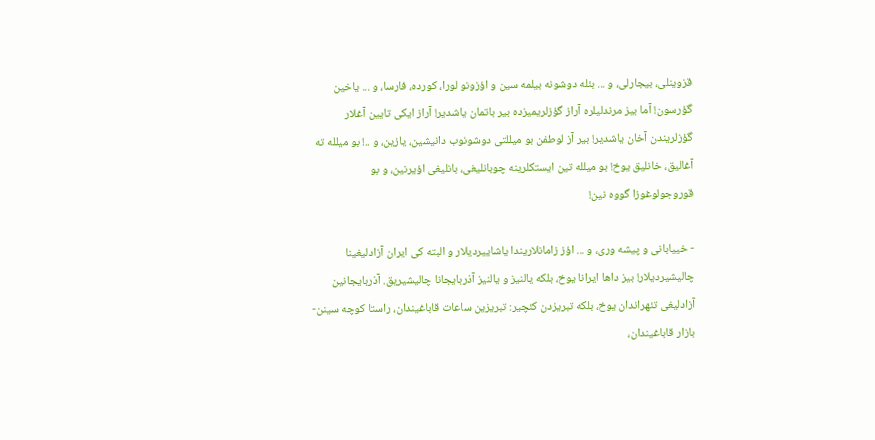قزوینلی، بیجارلی، و ... بئله دوشونه بیلمه سین و اؤزونو لورا، کورده، فارسا، و ... یاخین گؤرسون! آما بیز مرندلیلره آراز گؤزلریمیزده بیر باتمان یاشدیر! آراز ایکی تایین آغلار گؤزلریندن آخان یاشدیر! بیر آز لوطفن بو میللتی دوشونوب دانیشین، یازین، و ..! بو میلله ته آغالیق، خانلیق یوخ! بو میلله تین ایستکلرینه چوبانلیغی، بانلیغی اؤیرنین، و بو قوروجولوغوزا گووه نین!

- خییابانی و پیشه وری، و ... اؤز زامانلاریندا یاشاییردیلار و البته کی ایران آزادلیغینا چالیشیردیلار! بیز داها ایرانا یوخ، بلکه یالنیز و یالنیز آذربایجانا چالیشیریق. آذربایجانین آزادلیغی تئهراندان یوخ، بلکه تبریزدن کئچیر: تبریزین ساعات قاباغیندان، راستا کوچه سینن-بازار قاباغیندان،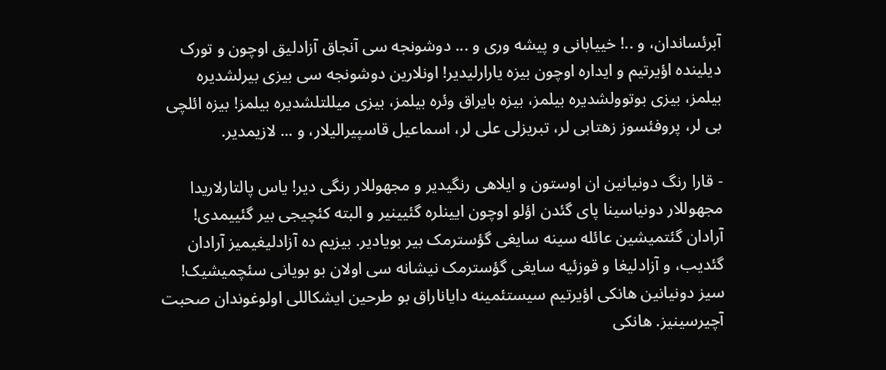آبرئساندان، و ..! خییابانی و پیشه وری و ... دوشونجه سی آنجاق آزادلیق اوچون و تورک دیلینده اؤیرتیم و ایداره اوچون بیزه یارارلیدیر! اونلارین دوشونجه سی بیزی بیرلشدیره بیلمز، بیزی بوتوولشدیره بیلمز، بیزه بایراق وئره بیلمز، بیزی میللتلشدیره بیلمز! بیزه ائلچی بی لر، پروفئسوز زهتابی لر، تبریزلی علی لر، اسماعیل قاسپیرالیلار، و ... لازیمدیر.

- قارا رنگ دونیانین ان اوستون و ایلاهی رنگیدیر و مجهوللار رنگی دیر! یاس پالتارلاریدا مجهوللار دونیاسینا پای گئدن اؤلو اوچون ایینلره گئیینیر و البته کئچیجی بیر گئییمدی! آرادان گئتمیشین عائله سینه سایغی گؤسترمک بیر بویادیر. بیزیم ده آزادلیغیمیز آرادان گئدیب، و آزادلیغا و قوزئیه سایغی گؤسترمک نیشانه سی اولان بو بویانی سئچمیشیک! سیز دونیانین هانکی اؤیرتیم سیستئمینه دایاناراق بو طرحین ایشکاللی اولوغوندان صحبت آچیرسینیز. هانکی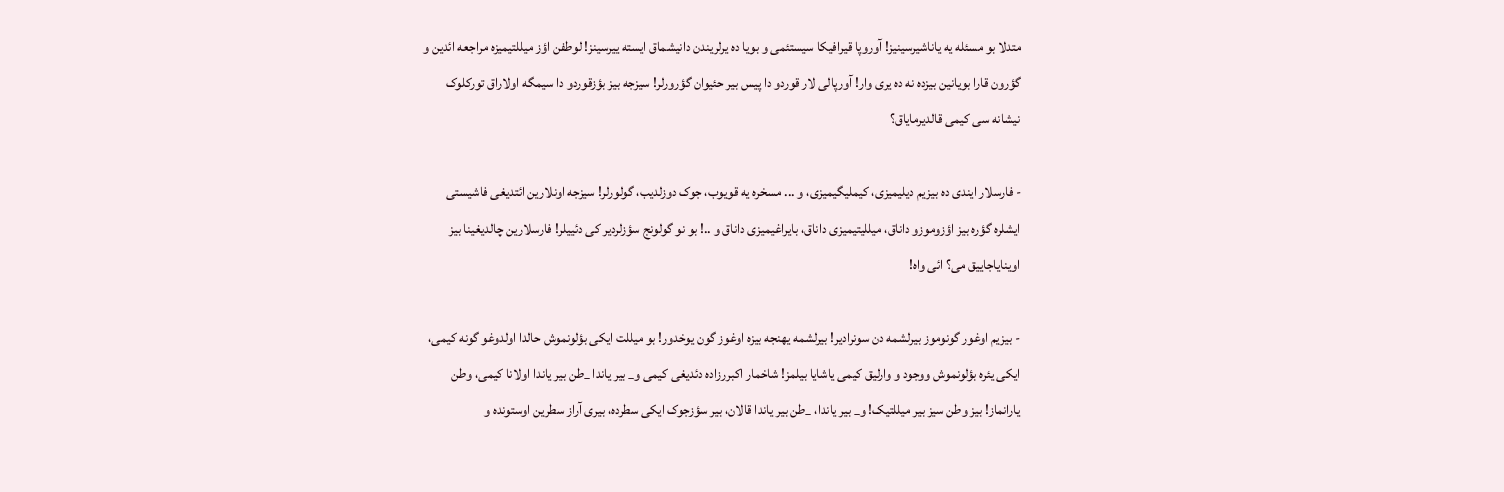متدلا بو مسئله یه یاناشیرسینیز! آوروپا قیرافیکا سیستئمی و بویا ده یرلریندن دانیشماق ایسته ییرسینز! لوطفن اؤز میللتیمیزه مراجعه ائدین و گؤرون قارا بویانین بیزده نه ده یری وار! آورپالی لار قوردو دا پیس بیر حئیوان گؤرورلر! سیزجه بیز بؤزقوردو دا سیمگه اولاراق تورکلوک نیشانه سی کیمی قالدیرمایاق؟

- فارسلار ایندی ده بیزیم دیلیمیزی، کیملیگیمیزی، و ... مسخره یه قویوب، جوک دوزلدیب، گولورلر! سیزجه اونلارین ائتدیغی فاشیستی ایشلره گؤره بیز اؤزوموزو داناق، میللیتیمیزی داناق، بایراغیمیزی داناق و ..! بو نو گولونج سؤزلردیر کی دئییلر! فارسلارین چالدیغینا بیز اوینایاجاییق می؟ ائی واه!

- بیزیم اوغور گونوموز بیرلشمه دن سونرادیر! بیرلشمه یهنجه بیزه اوغوز گون یوخدور! بو میللت ایکی بؤلونموش حالدا اولدوغو گونه کیمی، ایکی یئره بؤلونموش ووجود و وارلیق کیمی یاشایا بیلمز! شاخمار اکبررزاده دئدیغی کیمی و_ بیر یاندا _طن بیر یاندا اولانا کیمی، وطن یارانماز! بیز وطن سیز بیر میللتیک! و_ بیر یاندا، _طن بیر یاندا قالان، بیر سؤزجوک ایکی سطرده، بیری آراز سطرین اوستونده و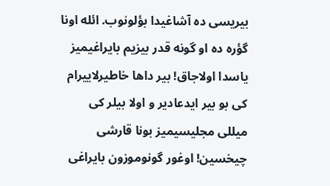بیریسی ده آشاغیدا بؤلونوب. ائله اونا گؤره ده او گونه قدر بیزیم بایراغیمیز یاسدا اولاجاق! بیر داها خاطیرلاییرام کی بو بیر ایدعادیر و اولا بیلر کی میللی مجلیسیمیز بونا قارشی چیخسین! اوغور گونوموزون بایراغی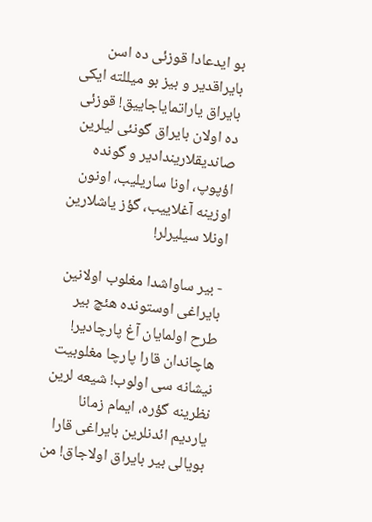بو ایدعادا قوزئی ده اسن بایراقدیر و بیز بو میللته ایکی بایراق یاراتمایاجاییق! قوزئی ده اولان بایراق گونئی لیلرین صاندیقلاریندادیر و گونده اؤپوپ، اونا ساریلیب، اونون اوزینه آغلاییب، گؤز یاشلارین اونلا سیلیرلر!

- بیر ساواشدا مغلوب اولانین بایراغی اوستونده هئچ بیر طرح اولمایان آغ پارچادیر! هاچاندان قارا پارچا مغلوبیت نیشانه سی اولوب! شیعه لرین نظرینه گؤره، ایمام زمانا یاردیم ائدنلرین بایراغی قارا بویالی بیر بایراق اولاجاق! من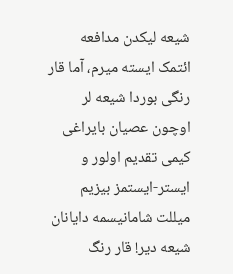شیعه لیکدن مدافعه ائتمک ایسته میرم، آما قار رنگی بوردا شیعه لر اوچون عصیان بایراغی کیمی تقدیم اولور و ایستر-ایستمز بیزیم میللت شامانیسمه دایانان شیعه دیر! قار رنگ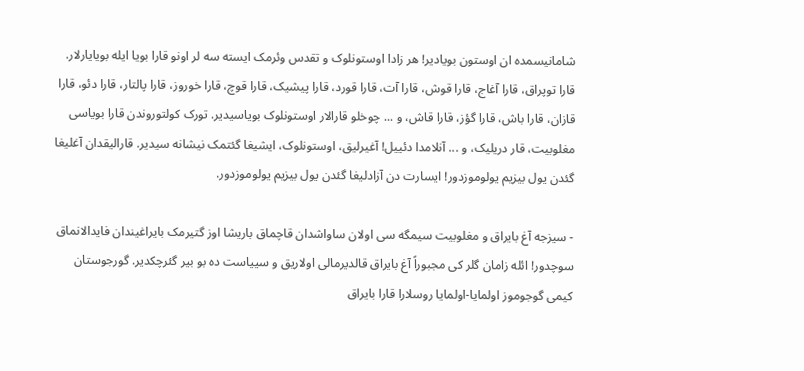شامانیسمده ان اوستون بویادیر! هر زادا اوستونلوک و تقدس وئرمک ایسته سه لر اونو قارا بویا ایله بویایارلار. قارا توپراق، قارا آغاج، قارا قوش، قارا آت، قارا قورد، قارا پیشیک، قارا قوچ، قارا خوروز، قارا پالتار، قارا دئو، قارا قازان، قارا باش، قارا گؤز، قارا قاش، و ... چوخلو قارالار اوستونلوک بویاسیدیر. تورک کولتوروندن قارا بویاسی مغلوبیت، قار دریلیک، و ... آنلامدا دئییل! آغیرلیق، اوستونلوک، ایشیغا گئتمک نیشانه سیدیر. قارالیقدان آغلیغا گئدن یول بیزیم یولوموزدور! ایسارت دن آزادلیغا گئدن یول بیزیم یولوموزدور.

- سیزجه آغ بایراق و مغلوبیت سیمگه سی اولان ساواشدان قاچماق باریشا اوز گتیرمک بایراغیندان فایدالانماق سوچدور! ائله زامان گلر کی مجبوراً آغ بایراق قالدیرمالی اولاریق و سییاست ده بو بیر گئرچکدیر. گورجوستان کیمی گوجوموز اولمایا-اولمایا روسلارا قارا بایراق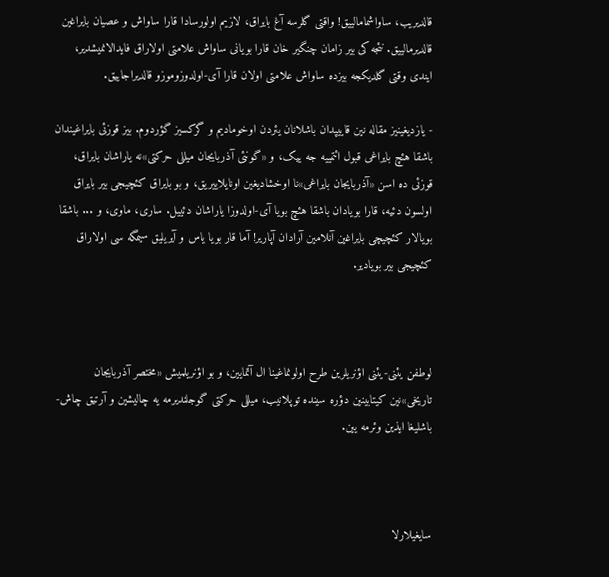قالدیریب، ساواشمامالییق! واقتی گلرسه آغ بایراق، لازیم اولورسادا قارا ساواش و عصیان بایراغین قالدیرمالییق. نئجه کی بیر زامان چنگیر خان قارا بویانی ساواش علامتی اولاراق فایدالانمیشدیر، ایندی وقتی گلدیکجه بیزده ساواش علامتی اولان قارا آی-اولدوزوموزو قالدیراجاییق.

- یازدیغینیز مقاله نین قاییپدان باشلانان یئردن اوخومادیم و گرکسیز گؤردوم. بیز قوزئی بایراغیندان باشقا هئچ بایراغی قبول ائتمییه جه ییک، و «گونئی آذربایجان میللی حرکتی»نه یاراشان بایراق، قوزئی ده اسن «آذربایجان بایراغی»نا اوخشادیغین اونایلاییریق، و بو بایراق کئچیجی بیر بایراق اولسون دئیه، قارا بویادان باشقا هئچ بویا آی-اولدوزا یاراشان دئییل. ساری، ماوی، و ... باشقا بویالار کئچیچی بایراغین آنلامین آرادان آپاریر! آما قار بویا یاس و آیریلیق سیمگه سی اولاراق کئچیجی بیر بویادیر.



لوطفن یئنی-یئنی اؤنریلرین طرح اولونماغینا ال آتمایین، و بو اؤنریلمیش «مختصر آذربایجان تاریخی»نین کیتابینین دؤره سینده توپلانیب، میللی حرکتی گوجلندیرمه یه چالیشین و آرتیق چاش-باشلیغا ایذین وئرمه یین.



سایغیلارلا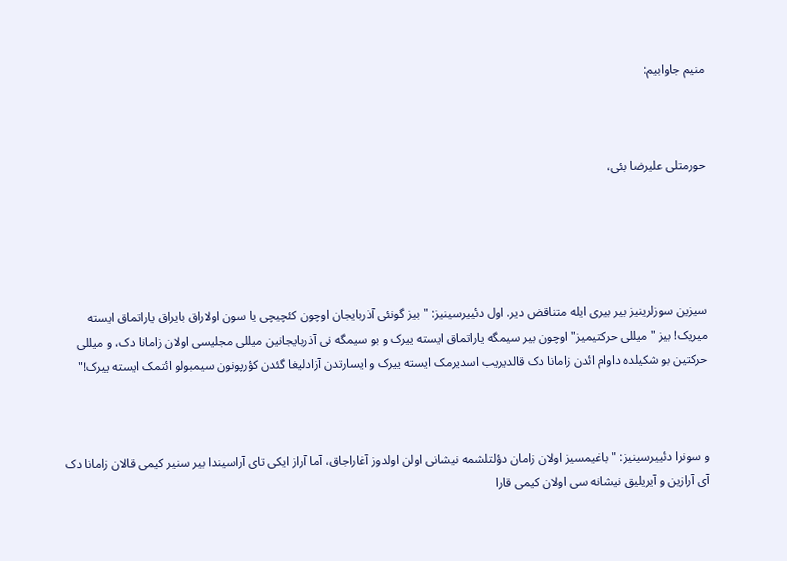منیم جاوابیم:



حورمتلی علیرضا بئی،





سیزین سوزلرینیز بیر بیری ایله متناقض دیر. اول دئییرسینیز: " بیز گونئی آذربایجان اوچون کئچیچی یا سون اولاراق بایراق یاراتماق ایسته میریک! بیز "میللی حرکتیمیز" اوچون بیر سیمگه یاراتماق ایسته ییرک و بو سیمگه نی آذربایجانین میللی مجلیسی اولان زامانا دک، و میللی حرکتین بو شکیلده داوام ائدن زامانا دک قالدیریب اسدیرمک ایسته ییرک و ایسارتدن آزادلیغا گئدن کؤرپونون سیمبولو ائتمک ایسته ییرک!"



و سونرا دئییرسینیز: " باغیمسیز اولان زامان دؤلتلشمه نیشانی اولن اولدوز آغاراجاق، آما آراز ایکی تای آراسیندا بیر سنیر کیمی قالان زامانا دک آی آرازین و آیریلیق نیشانه سی اولان کیمی قارا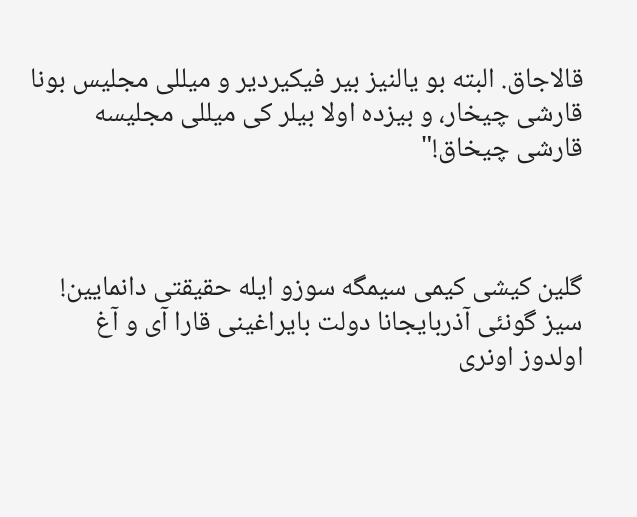قالاجاق. البته بو یالنیز بیر فیکیردیر و میللی مجلیس بونا قارشی چیخار، و بیزده اولا بیلر کی میللی مجلیسه قارشی چیخاق!"



گلین کیشی کیمی سیمگه سوزو ایله حقیقتی دانمایین! سیز گونئی آذربایجانا دولت بایراغینی قارا آی و آغ اولدوز اونری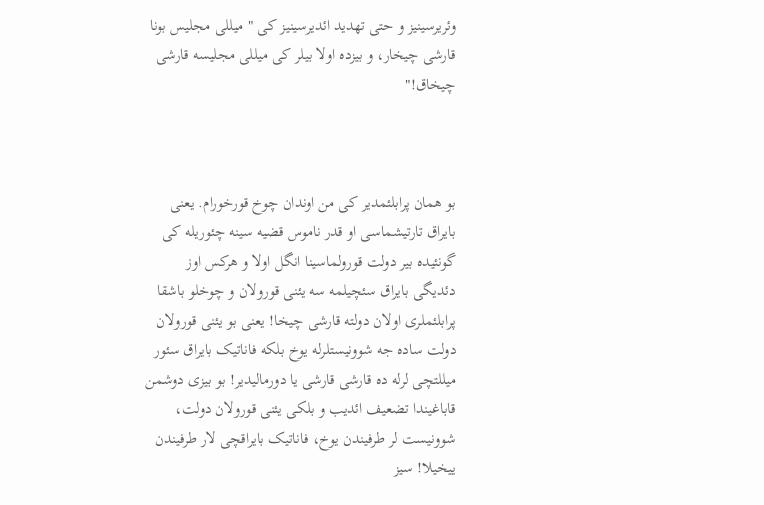وئریرسینیز و حتی تهدید ائدیرسینیز کی " میللی مجلیس بونا قارشی چیخار، و بیزده اولا بیلر کی میللی مجلیسه قارشی چیخاق!"



بو همان پرابلئمدیر کی من اوندان چوخ قورخورام. یعنی بایراق تارتیشماسی او قدر ناموس قضیه سینه چئوریله کی گونئیده بیر دولت قورولماسینا انگل اولا و هرکس اوز دئدیگی بایراق سئچیلمه سه یئنی قورولان و چوخلو باشقا پرابلئملری اولان دولته قارشی چیخا! یعنی بو یئنی قورولان دولت ساده جه شوونیستلرله یوخ بلکه فاناتیک بایراق سئور میللتچی لرله ده قارشی قارشی یا دورمالیدیر! بو بیزی دوشمن قاباغیندا تضعیف ائدیب و بلکی یئنی قورولان دولت، شوونیست لر طرفیندن یوخ، فاناتیک بایراقچی لار طرفیندن ییخیلا! سیز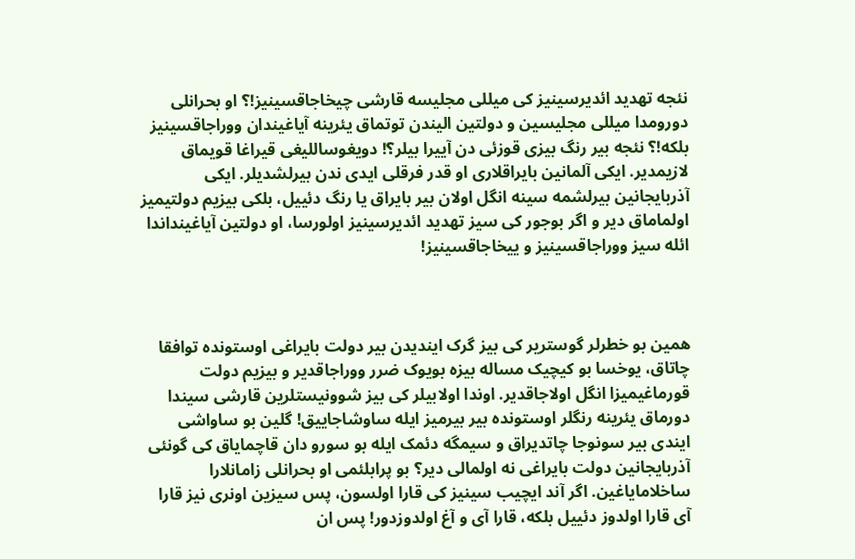نئجه تهدید ائدیرسینیز کی میللی مجلیسه قارشی چیخاجاقسینیز!؟ او بحرانلی دورومدا میللی مجلیسین و دولتین الیندن توتماق یئرینه آیاغیندان ووراجاقسینیز بلکه!؟ نئجه بیر رنگ بیزی قوزئی دن آییرا بیلر؟! دویغوساللیغی قیراغا قویماق لازیمدیر. ایکی آلمانین بایراقلاری او قدر فرقلی ایدی ندن بیرلشدیلر. ایکی آذربایجانین بیرلشمه سینه انگل اولان بیر بایراق یا رنگ دئییل، بلکی بیزیم دولتیمیز اولماماق دیر و اگر بوجور کی سیز تهدید ائدیرسینیز اولورسا، او دولتین آیاغینداندا ائله سیز ووراجاقسینیز و ییخاجاقسینیز!



همین بو خطرلر گوستریر کی بیز گرک ایندیدن بیر دولت بایراغی اوستونده توافقا چاتاق، یوخسا بو کیچیک مساله بیزه بویوک ضرر ووراجاقدیر و بیزیم دولت قورماغیمیزا انگل اولاجاقدیر. اوندا اولابیلر کی بیز شوونیستلرین قارشی سیندا دورماق یئرینه رنگلر اوستونده بیر بیرمیز ایله ساوشاجاییق! گلین بو ساواشی ایندی بیر سونوجا چاتدیراق و سیمگه دئمک ایله بو سورو دان قاچمایاق کی گونئی آذربایجانین دولت بایراغی نه اولمالی دیر؟ بو پرابلئمی او بحرانلی زامانلارا ساخلامایاغین. اگر آند ایچیب سینیز کی قارا اولسون، پس سیزین اونری نیز قارا آی قارا اولدوز دئییل بلکه، قارا آی و آغ اولدوزدور! پس ان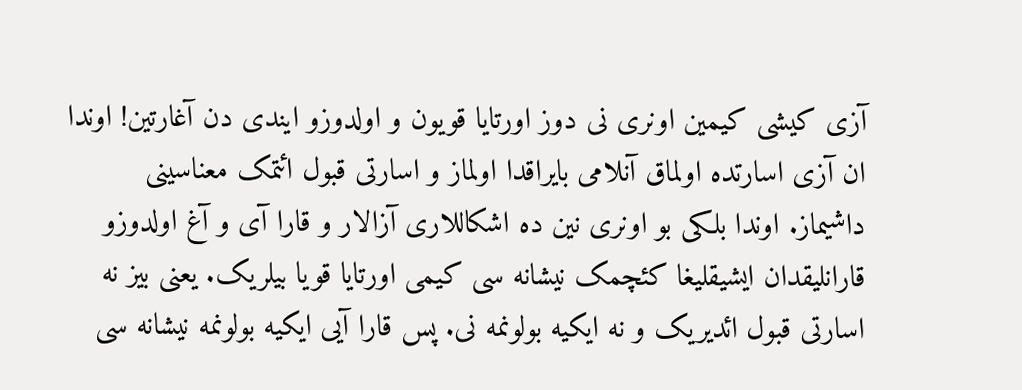آزی کیشی کیمین اونری نی دوز اورتایا قویون و اولدوزو ایندی دن آغارتین! اوندا ان آزی اسارتده اولماق آنلامی بایراقدا اولماز و اسارتی قبول ائتمک معناسینی داشیماز. اوندا بلکی بو اونری نین ده اشکاللاری آزالار و قارا آی و آغ اولدوزو قارانلیقدان ایشیقلیغا کئچمک نیشانه سی کیمی اورتایا قویا بیلریک. یعنی بیز نه اسارتی قبول ائدیریک و نه ایکیه بولونمه نی. پس قارا آیی ایکیه بولونمه نیشانه سی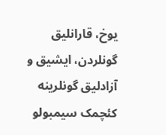یوخ، قارانلیق گونلردن، ایشیق و آزادلیق گونلرینه کئچمک سیمبولو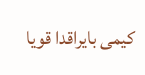کیمی بایراقدا قویا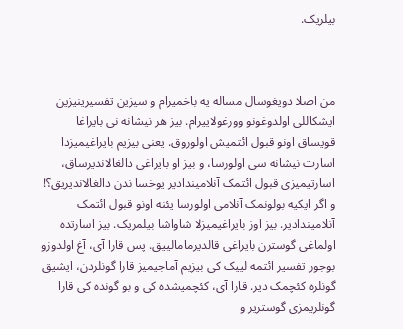بیلریک.



من اصلا دویغوسال مساله یه باخمیرام و سیزین تفسیرینیزین ایشکاللی اولدوغونو وورغولاییرام. بیز هر نیشانه نی بایراغا قویساق اونو قبول ائتمیش اولوروق. یعنی بیزیم بایراغیمیزدا اسارت نیشانه سی اولورسا، و بیز او بایراغی دالغالاندیرساق، اسارتیمیزی قبول ائتمک آنلامیندادیر یوخسا ندن دالغالاندیریق؟! و اگر ایکیه بولونمک آنلامی اولورسا یئنه اونو قبول ائتمک آنلامیندادیر. بیز اوز بایراغیمیزلا شاواشا بیلمریک. بیز اسارتده اولماغی گوسترن بایراغی قالدیرمامالییق. پس قارا آی، آغ اولدوزو بوجور تفسیر ائتمه لییک کی بیزیم آماجیمیز قارا گونلردن، ایشیق گونلره کئچمک دیر. قارا آی، کئچمیشده کی و بو گونده کی قارا گونلریمزی گوستریر و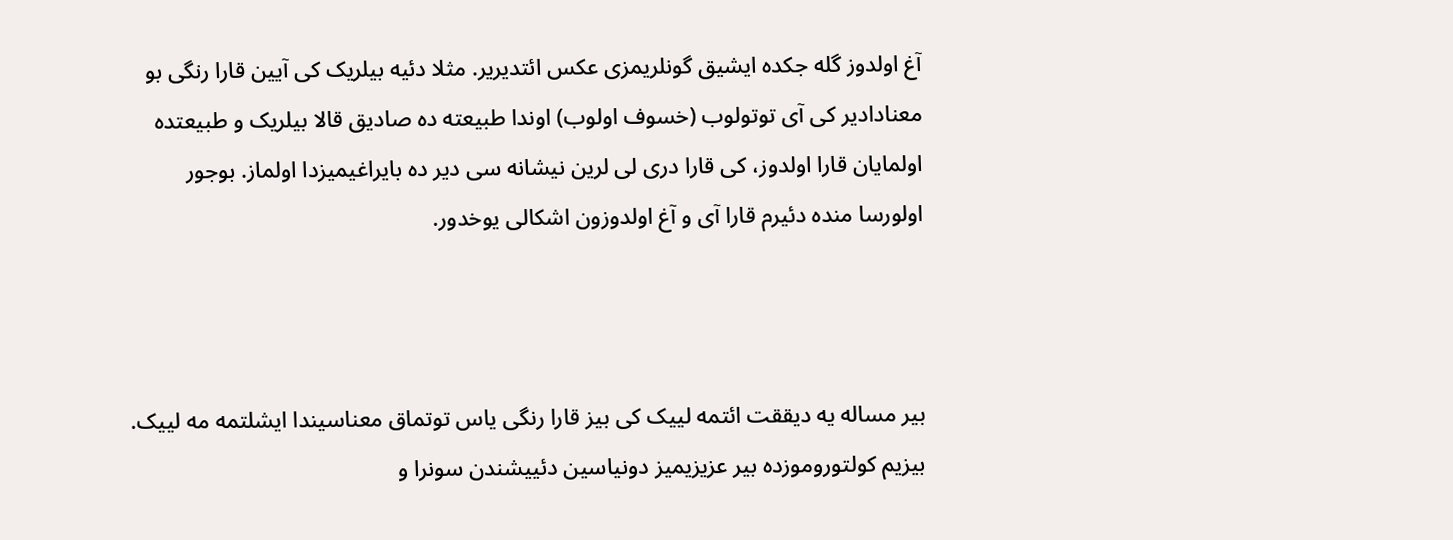آغ اولدوز گله جکده ایشیق گونلریمزی عکس ائتدیریر. مثلا دئیه بیلریک کی آیین قارا رنگی بو معنادادیر کی آی توتولوب (خسوف اولوب) اوندا طبیعته ده صادیق قالا بیلریک و طبیعتده اولمایان قارا اولدوز، کی قارا دری لی لرین نیشانه سی دیر ده بایراغیمیزدا اولماز. بوجور اولورسا منده دئیرم قارا آی و آغ اولدوزون اشکالی یوخدور.



بیر مساله یه دیققت ائتمه لییک کی بیز قارا رنگی یاس توتماق معناسیندا ایشلتمه مه لییک. بیزیم کولتوروموزده بیر عزیزیمیز دونیاسین دئییشندن سونرا و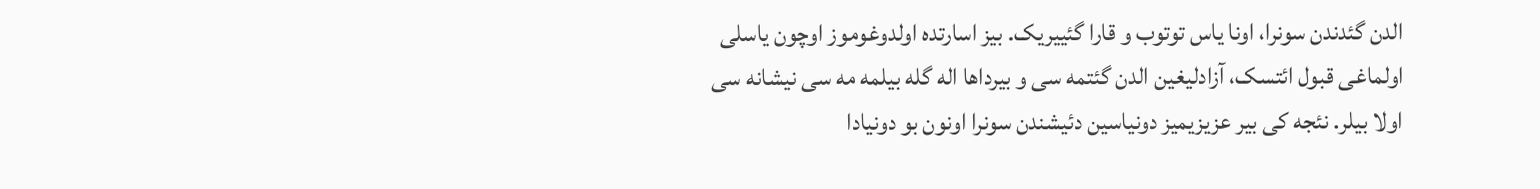الدن گئدندن سونرا، اونا یاس توتوب و قارا گئییریک. بیز اسارتده اولدوغوموز اوچون یاسلی اولماغی قبول ائتسک، آزادلیغین الدن گئتمه سی و بیرداها اله گله بیلمه مه سی نیشانه سی اولا بیلر. نئجه کی بیر عزیزیمیز دونیاسین دئیشندن سونرا اونون بو دونیادا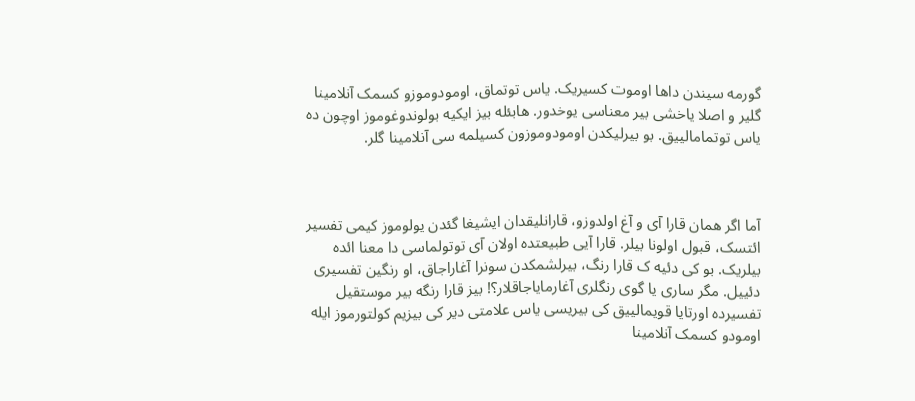گورمه سیندن داها اوموت کسیریک. یاس توتماق، اومودوموزو کسمک آنلامینا گلیر و اصلا یاخشی بیر معناسی یوخدور. هابئله بیز ایکیه بولوندوغوموز اوچون ده یاس توتمامالییق. بو بیرلیکدن اومودوموزون کسیلمه سی آنلامینا گلر.



آما اگر همان قارا آی و آغ اولدوزو، قارانلیقدان ایشیغا گئدن یولوموز کیمی تفسیر ائتسک، قبول اولونا بیلر. قارا آیی طبیعتده اولان آی توتولماسی دا معنا ائده بیلریک. بو کی دئیه ک قارا رنگ، بیرلشمکدن سونرا آغاراجاق، او رنگین تفسیری دئییل. مگر ساری یا گوی رنگلری آغارمایاجاقلار؟! بیز قارا رنگه بیر موستقیل تفسیرده اورتایا قویمالییق کی بیریسی یاس علامتی دیر کی بیزیم کولتورموز ایله اومودو کسمک آنلامینا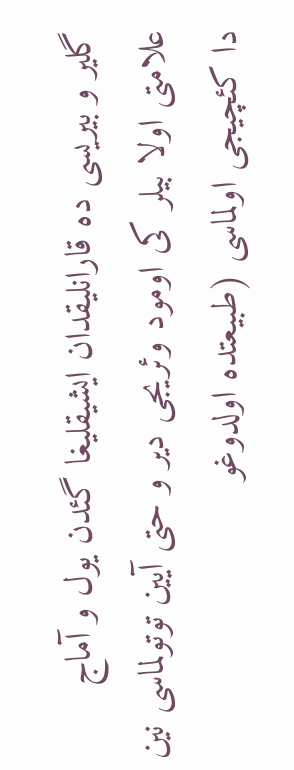گلیر و بیریسی ده قارانلیقدان ایشیقلیغا گئدن یول و آماج علامتی اولا بیلر کی اومود وئریجی دیر و حتی آیین توتولماسی نین دا کئچیجی اولماسی (طبیعتده اولدوغو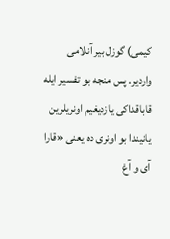کیمی) گوزل بیر آنلامی واردیر. پس منجه بو تفسیر ایله قاباقداکی یازدیغیم اونریلرین یانیندا بو اونری ده یعنی «قارا آی و آغ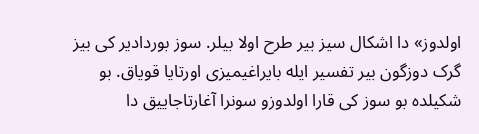اولدوز» دا اشکال سیز بیر طرح اولا بیلر. سوز بوردادیر کی بیز گرک دوزگون بیر تفسیر ایله بایراغیمیزی اورتایا قویاق. بو شکیلده بو سوز کی قارا اولدوزو سونرا آغارتاجاییق دا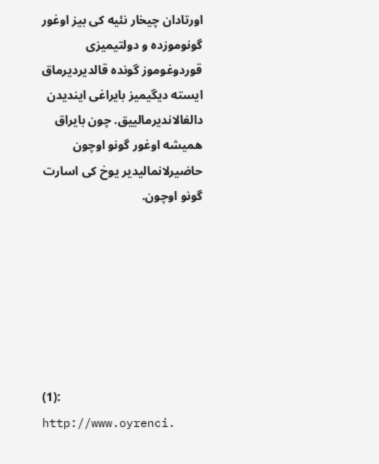اورتادان چیخار نئیه کی بیز اوغور گونوموزده و دولتیمیزی قوردوغوموز گونده قالدیردیرماق ایسته دیگیمیز بایراغی ایندیدن دالغالاندیرمالییق. چون بایراق همیشه اوغور گونو اوچون حاضیرلانمالیدیر یوخ کی اسارت گونو اوچون.







(1): http://www.oyrenci.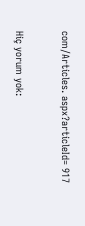com/Articles. aspx?articleId= 917

Hiç yorum yok: